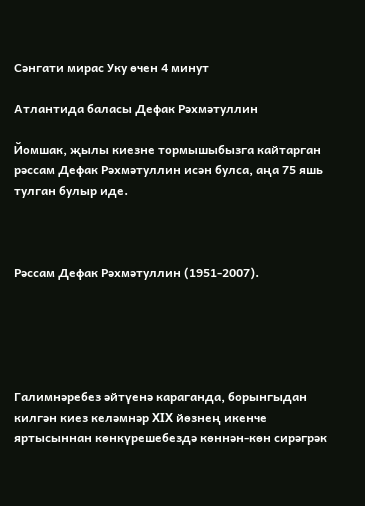Сәнгати мирас Уку өчен 4 минут

Атлантида баласы Дефак Рәхмәтуллин

Йомшак, җылы киезне тормышыбызга кайтарган рәссам Дефак Рәхмәтуллин исән булса, аңа 75 яшь тулган булыр иде.



Рәссам Дефак Рәхмәтуллин (1951-2007).





Галимнәребез әйтүенә караганда, борынгыдан килгән киез келәмнәр XIX йөзнең икенче яртысыннан көнкүрешебездә көннән-көн сирәгрәк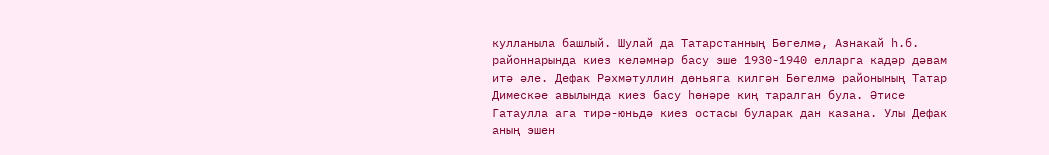кулланыла башлый. Шулай да Татарстанның Бөгелмә, Азнакай һ.б. районнарында киез келәмнәр басу эше 1930-1940 елларга кадәр дәвам итә әле. Дефак Рәхмәтуллин дөньяга килгән Бөгелмә районының Татар Димескәе авылында киез басу һөнәре киң таралган була. Әтисе Гатаулла ага тирә-юньдә киез остасы буларак дан казана. Улы Дефак аның эшен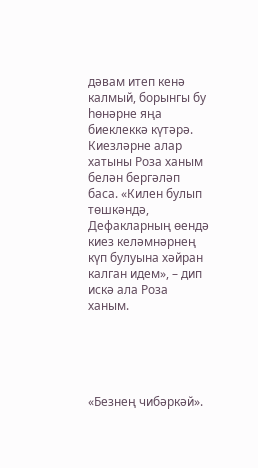дәвам итеп кенә калмый, борынгы бу һөнәрне яңа биеклеккә күтәрә. Киезләрне алар хатыны Роза ханым белән бергәләп баса. «Килен булып төшкәндә, Дефакларның өендә киез келәмнәрнең күп булуына хәйран калган идем», – дип искә ала Роза ханым.





«Безнең чибәркәй».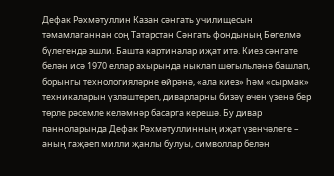Дефак Рәхмәтуллин Казан сәнгать училищесын тәмамлаганнан соң Татарстан Сәнгать фондының Бөгелмә бүлегендә эшли. Башта картиналар иҗат итә. Киез сәнгате белән исә 1970 еллар ахырында ныклап шөгыльләнә башлап, борынгы технологияләрне өйрәнә, «ала киез» һәм «сырмак» техникаларын үзләштереп, диварларны бизәү өчен үзенә бер төрле рәсемле келәмнәр басарга керешә. Бу дивар панноларында Дефак Рәхмәтуллинның иҗат үзенчәлеге – аның гаҗәеп милли җанлы булуы, символлар белән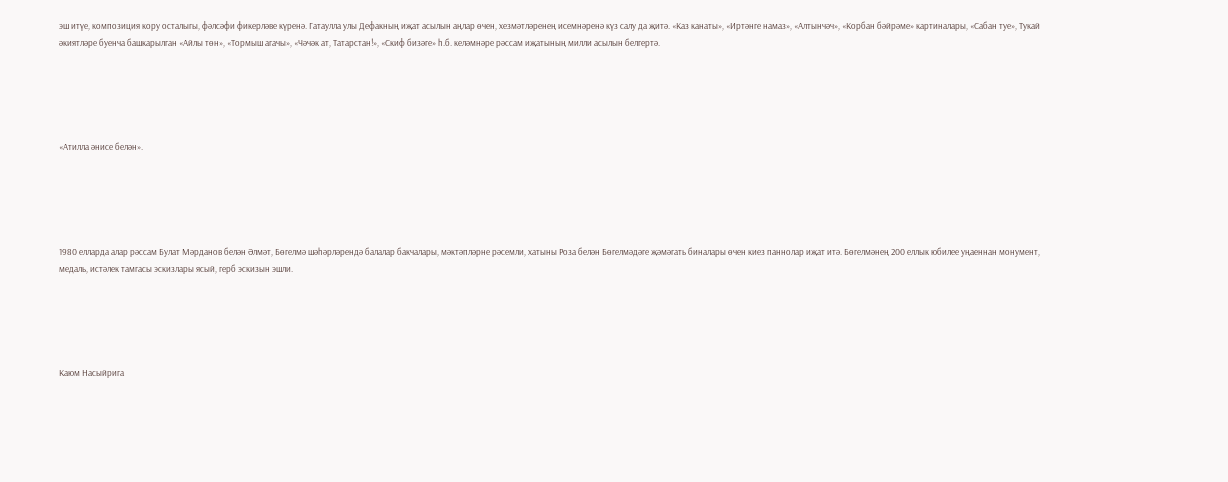эш итүе, композиция кору осталыгы, фәлсәфи фикерләве күренә. Гатаулла улы Дефакның иҗат асылын аңлар өчен, хезмәтләренең исемнәренә күз салу да җитә. «Каз канаты», «Иртәнге намаз», «Алтынчәч», «Корбан бәйрәме» картиналары, «Сабан туе», Тукай әкиятләре буенча башкарылган «Айлы төн», «Тормыш агачы», «Чәчәк ат, Татарстан!», «Скиф бизәге» һ.б. келәмнәре рәссам иҗатының милли асылын белгертә.





«Атилла әнисе белән».





1980 елларда алар рәссам Булат Мәрданов белән Әлмәт, Бөгелмә шәһәрләрендә балалар бакчалары, мәктәпләрне рәсемли, хатыны Роза белән Бөгелмәдәге җәмәгать биналары өчен киез паннолар иҗат итә. Бөгелмәнең 200 еллык юбилее уңаеннан монумент, медаль, истәлек тамгасы эскизлары ясый, герб эскизын эшли.





Каюм Насыйрига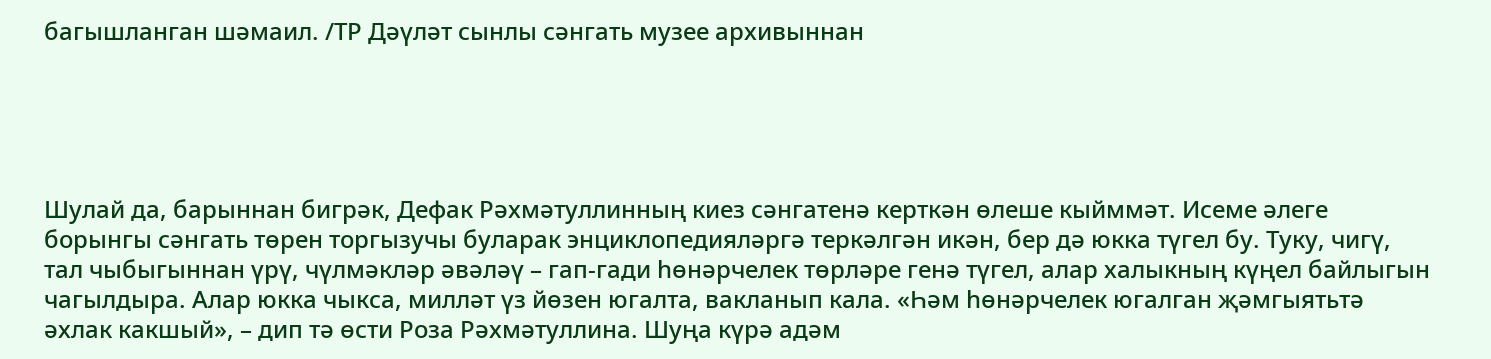багышланган шәмаил. /ТР Дәүләт сынлы сәнгать музее архивыннан





Шулай да, барыннан бигрәк, Дефак Рәхмәтуллинның киез сәнгатенә керткән өлеше кыйммәт. Исеме әлеге борынгы сәнгать төрен торгызучы буларак энциклопедияләргә теркәлгән икән, бер дә юкка түгел бу. Туку, чигү, тал чыбыгыннан үрү, чүлмәкләр әвәләү – гап-гади һөнәрчелек төрләре генә түгел, алар халыкның күңел байлыгын чагылдыра. Алар юкка чыкса, милләт үз йөзен югалта, вакланып кала. «Һәм һөнәрчелек югалган җәмгыятьтә әхлак какшый», – дип тә өсти Роза Рәхмәтуллина. Шуңа күрә адәм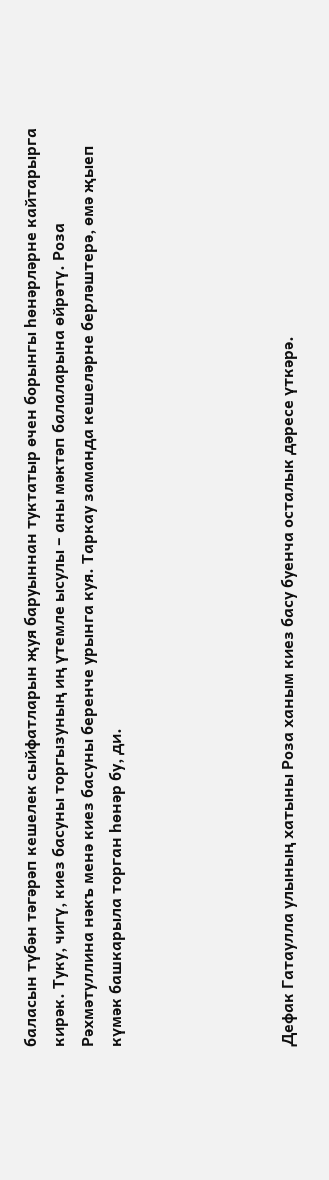баласын түбән тәгәрәп кешелек сыйфатларын җуя баруыннан туктатыр өчен борынгы һөнәрләрне кайтарырга кирәк. Туку, чигү, киез басуны торгызуның иң үтемле ысулы – аны мәктәп балаларына өйрәтү. Роза Рәхмәтуллина нәкъ менә киез басуны беренче урынга куя. Таркау заманда кешеләрне берләштерә, өмә җыеп күмәк башкарыла торган һөнәр бу, ди.





Дефак Гатаулла улының хатыны Роза ханым киез басу буенча осталык дәресе үткәрә.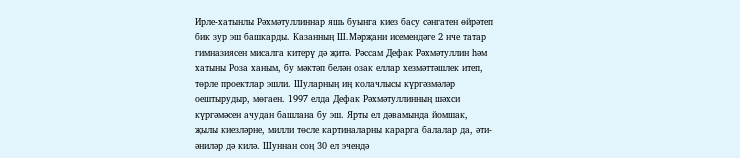Ирле-хатынлы Рәхмәтуллиннар яшь буынга киез басу сәнгатен өйрәтеп бик зур эш башкарды. Казанның Ш.Мәрҗани исемендәге 2 нче татар гимназиясен мисалга китерү дә җитә. Рәссам Дефак Рәхмәтуллин һәм хатыны Роза ханым, бу мәктәп белән озак еллар хезмәттәшлек итеп, төрле проектлар эшли. Шуларның иң колачлысы күргәзмәләр оештырудыр, мөгаен. 1997 елда Дефак Рәхмәтуллинның шәхси күргәмәсен ачудан башлана бу эш. Ярты ел дәвамында йомшак, җылы киезләрне, милли төсле картиналарны карарга балалар да, әти-әниләр дә килә. Шуннан соң 30 ел эчендә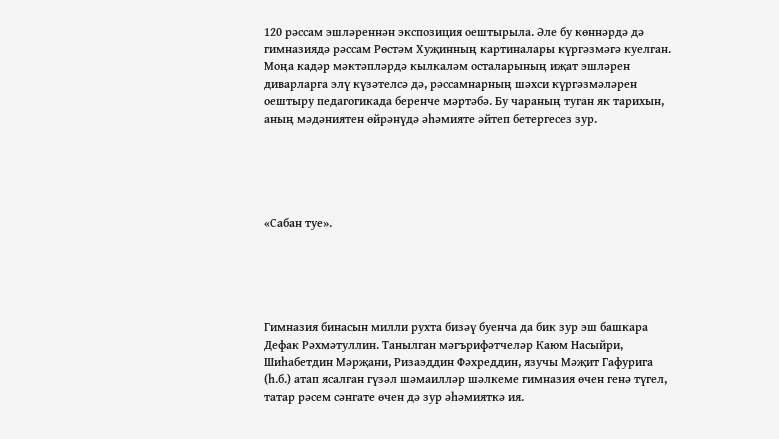120 рәссам эшләреннән экспозиция оештырыла. Әле бу көннәрдә дә гимназиядә рәссам Рөстәм Хуҗинның картиналары күргәзмәгә куелган. Моңа кадәр мәктәпләрдә кылкаләм осталарының иҗат эшләрен диварларга элү күзәтелсә дә, рәссамнарның шәхси күргәзмәләрен оештыру педагогикада беренче мәртәбә. Бу чараның туган як тарихын, аның мәдәниятен өйрәнүдә әһәмияте әйтеп бетергесез зур.





«Сабан туе».





Гимназия бинасын милли рухта бизәү буенча да бик зур эш башкара Дефак Рәхмәтуллин. Танылган мәгърифәтчеләр Каюм Насыйри, Шиһабетдин Мәрҗани, Ризаэддин Фәхреддин, язучы Мәҗит Гафурига (һ.б.) атап ясалган гүзәл шәмаилләр шәлкеме гимназия өчен генә түгел, татар рәсем сәнгате өчен дә зур әһәмияткә ия.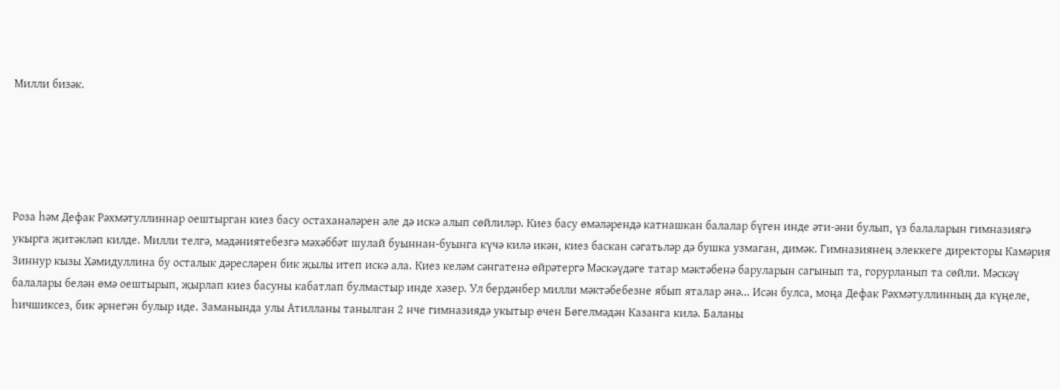Милли бизәк.





Роза һәм Дефак Рәхмәтуллиннар оештырган киез басу остаханәләрен әле дә искә алып сөйлиләр. Киез басу өмәләрендә катнашкан балалар бүген инде әти-әни булып, үз балаларын гимназиягә укырга җитәкләп килде. Милли телгә, мәдәниятебезгә мәхәббәт шулай буыннан-буынга күчә килә икән, киез баскан сәгатьләр дә бушка узмаган, димәк. Гимназиянең элеккеге директоры Камәрия Зиннур кызы Хәмидуллина бу осталык дәресләрен бик җылы итеп искә ала. Киез келәм сәнгатенә өйрәтергә Мәскәүдәге татар мәктәбенә баруларын сагынып та, горурланып та сөйли. Мәскәү балалары белән өмә оештырып, җырлап киез басуны кабатлап булмастыр инде хәзер. Ул бердәнбер милли мәктәбебезне ябып яталар әнә... Исән булса, моңа Дефак Рәхмәтуллинның да күңеле, һичшиксез, бик әрнегән булыр иде. Заманында улы Атилланы танылган 2 нче гимназиядә укытыр өчен Бөгелмәдән Казанга килә. Баланы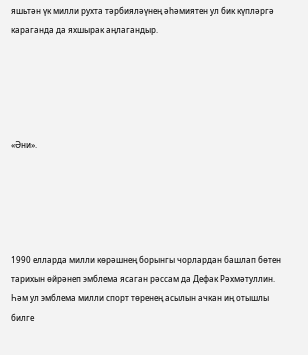яшьтән үк милли рухта тәрбияләүнең әһәмиятен ул бик күпләргә караганда да яхшырак аңлагандыр.





«Әни».





1990 елларда милли көрәшнең борынгы чорлардан башлап бөтен тарихын өйрәнеп эмблема ясаган рәссам да Дефак Рәхмәтуллин. Һәм ул эмблема милли спорт төренең асылын ачкан иң отышлы билге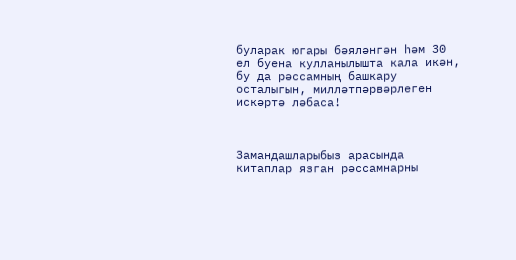буларак югары бәяләнгән һәм 30 ел буена кулланылышта кала икән, бу да рәссамның башкару осталыгын, милләтпәрвәрлеген искәртә ләбаса!



Замандашларыбыз арасында китаплар язган рәссамнарны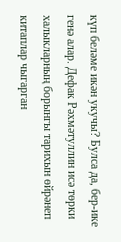күп беләме икән укучы? Булса да, бер-ике генә алар. Дефак Рәхмәтуллин исә төрки халыкларның борынгы тарихын өйрәнеп китаплар чыгарган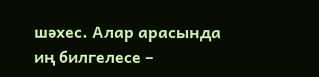шәхес. Алар арасында иң билгелесе –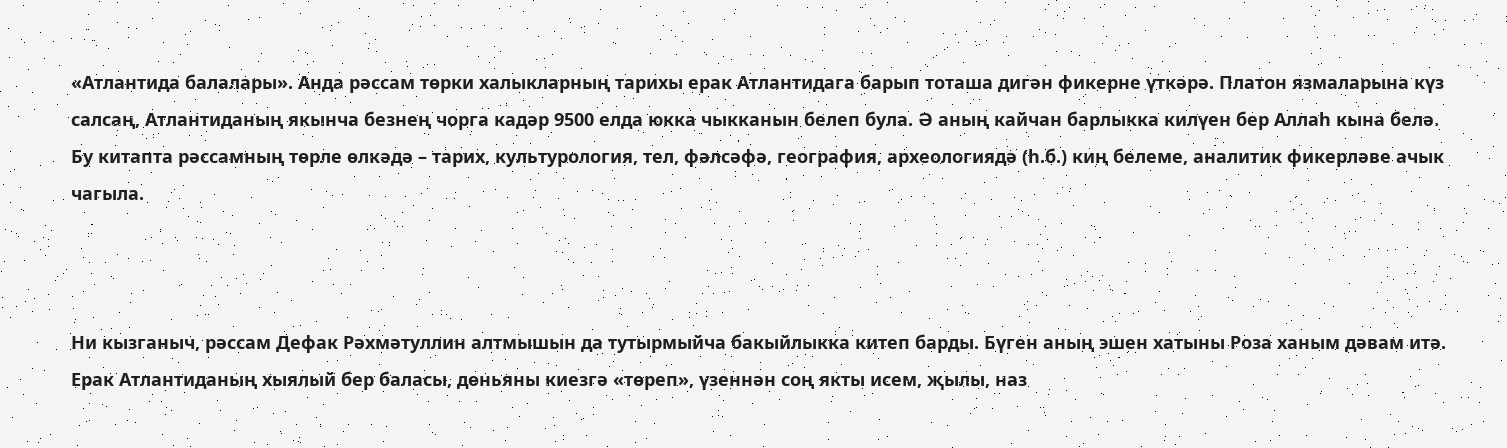«Атлантида балалары». Анда рәссам төрки халыкларның тарихы ерак Атлантидага барып тоташа дигән фикерне үткәрә. Платон язмаларына күз салсаң, Атлантиданың якынча безнең чорга кадәр 9500 елда юкка чыкканын белеп була. Ә аның кайчан барлыкка килүен бер Аллаһ кына белә. Бу китапта рәссамның төрле өлкәдә – тарих, культурология, тел, фәлсәфә, география, археологиядә (һ.б.) киң белеме, аналитик фикерләве ачык чагыла.



Ни кызганыч, рәссам Дефак Рәхмәтуллин алтмышын да тутырмыйча бакыйлыкка китеп барды. Бүген аның эшен хатыны Роза ханым дәвам итә. Ерак Атлантиданың хыялый бер баласы, дөньяны киезгә «төреп», үзеннән соң якты исем, җылы, наз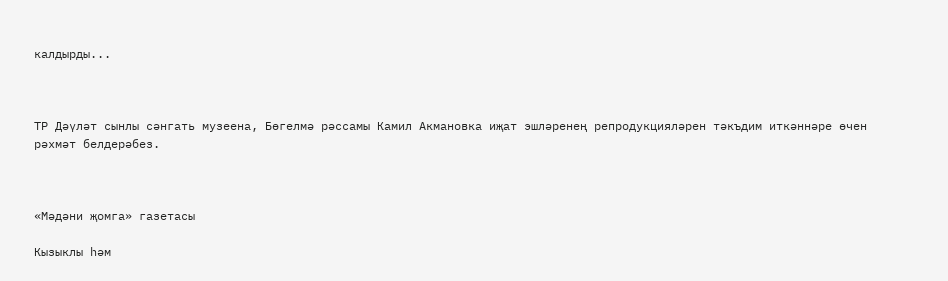калдырды...



ТР Дәүләт сынлы сәнгать музеена, Бөгелмә рәссамы Камил Акмановка иҗат эшләренең репродукцияләрен тәкъдим иткәннәре өчен рәхмәт белдерәбез.



«Мәдәни җомга» газетасы

Кызыклы һәм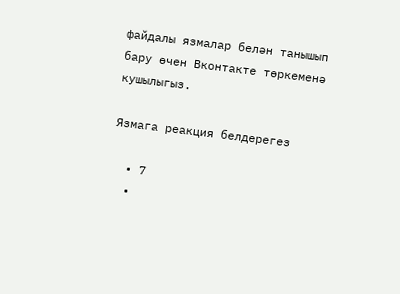файдалы язмалар белән танышып бару өчен Вконтакте төркеменә кушылыгыз.

Язмага реакция белдерегез

  • 7
  •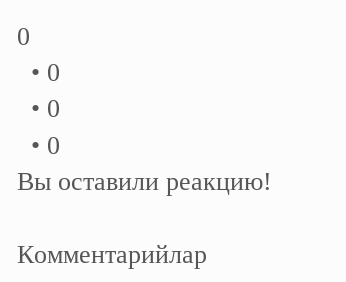0
  • 0
  • 0
  • 0
Вы оставили реакцию!

Комментарийлар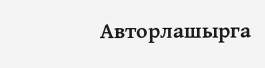Авторлашырга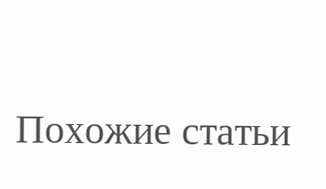Похожие статьи